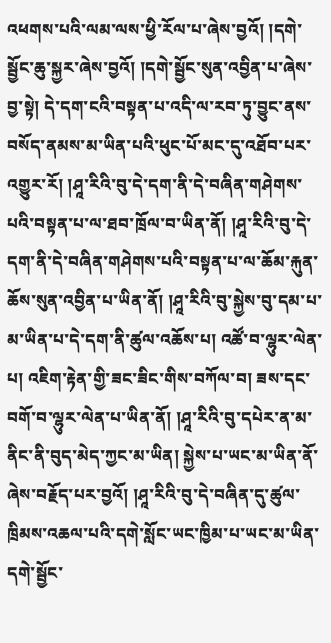འཕགས་པའི་ལམ་ལས་ཕྱི་རོལ་པ་ཞེས་བྱའོ། །དགེ་སྦྱོང་ཆུ་སྐྱར་ཞེས་བྱའོ། །དགེ་སྦྱོང་སུན་འབྱིན་པ་ཞེས་བྱ་སྟེ། དེ་དག་ངའི་བསྟན་པ་འདི་ལ་རབ་ཏུ་བྱུང་ནས་བསོད་ནམས་མ་ཡིན་པའི་ཕུང་པོ་མང་དུ་འཐོབ་པར་འགྱུར་རོ། །ཤཱ་རིའི་བུ་དེ་དག་ནི་དེ་བཞིན་གཤེགས་པའི་བསྟན་པ་ལ་ཐབ་ཁྲོལ་བ་ཡིན་ནོ། །ཤཱ་རིའི་བུ་དེ་དག་ནི་དེ་བཞིན་གཤེགས་པའི་བསྟན་པ་ལ་ཆོམ་རྐུན་ཆོས་སུན་འབྱིན་པ་ཡིན་ནོ། །ཤཱ་རིའི་བུ་སྐྱེས་བུ་དམ་པ་མ་ཡིན་པ་དེ་དག་ནི་ཚུལ་འཆོས་པ། འཚོ་བ་ལྷུར་ལེན་པ། འཇིག་རྟེན་གྱི་ཟང་ཟིང་གིས་བཀོལ་བ། ཟས་དང་བགོ་བ་ལྷུར་ལེན་པ་ཡིན་ནོ། །ཤཱ་རིའི་བུ་དཔེར་ན་མ་ནིང་ནི་བུད་མེད་ཀྱང་མ་ཡིན། སྐྱེས་པ་ཡང་མ་ཡིན་ནོ་ཞེས་བརྗོད་པར་བྱའོ། །ཤཱ་རིའི་བུ་དེ་བཞིན་དུ་ཚུལ་ཁྲིམས་འཆལ་པའི་དགེ་སློང་ཡང་ཁྱིམ་པ་ཡང་མ་ཡིན་དགེ་སྦྱོང་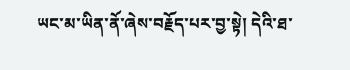ཡང་མ་ཡིན་ནོ་ཞེས་བརྗོད་པར་བྱ་སྟེ། དེའི་ཐ་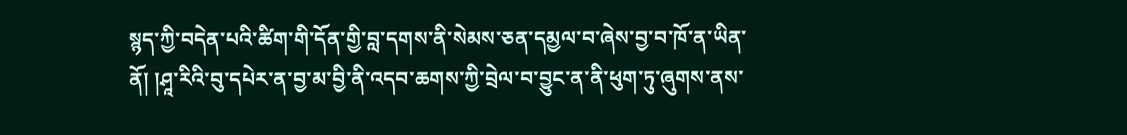སྙད་ཀྱི་བདེན་པའི་ཚིག་གི་དོན་གྱི་བླ་དགས་ནི་སེམས་ཅན་དམྱལ་བ་ཞེས་བྱ་བ་ཁོ་ན་ཡིན་ནོ། །ཤཱ་རིའི་བུ་དཔེར་ན་བྱ་མ་བྱི་ནི་འདབ་ཆགས་ཀྱི་བྲེལ་བ་བྱུང་ན་ནི་ཕུག་ཏུ་ཞུགས་ནས་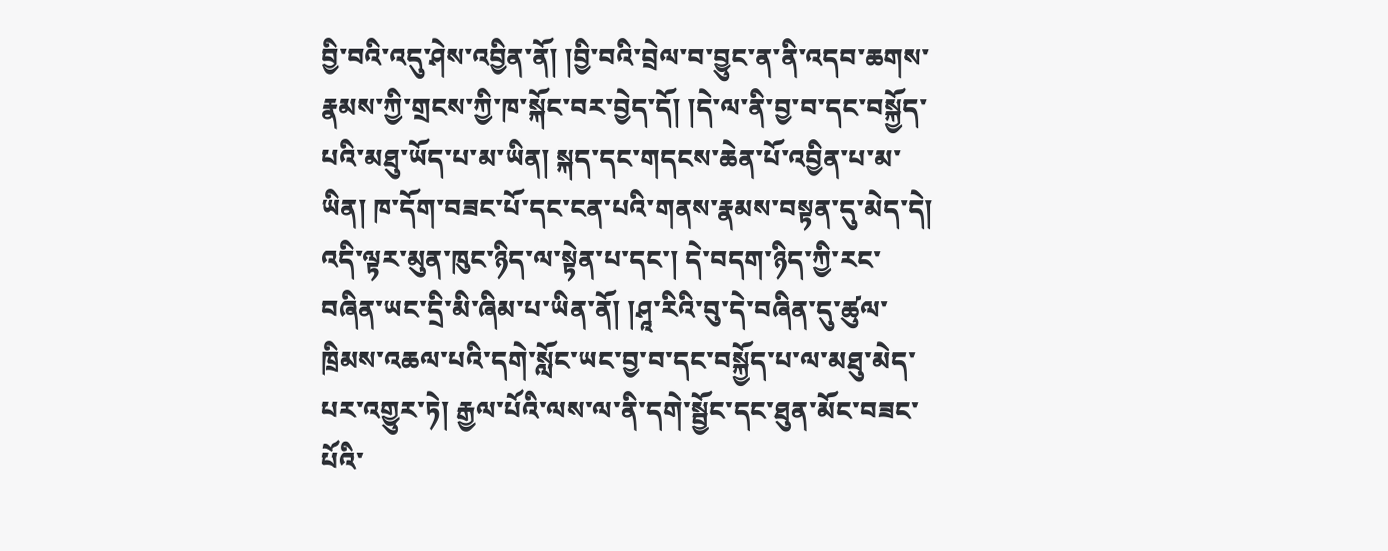བྱི་བའི་འདུ་ཤེས་འབྱིན་ནོ། །བྱི་བའི་བྲེལ་བ་བྱུང་ན་ནི་འདབ་ཆགས་རྣམས་ཀྱི་གྲངས་ཀྱི་ཁ་སྐོང་བར་བྱེད་དོ། །དེ་ལ་ནི་བྱ་བ་དང་བསྐྱོད་པའི་མཐུ་ཡོད་པ་མ་ཡིན། སྐད་དང་གདངས་ཆེན་པོ་འབྱིན་པ་མ་ཡིན། ཁ་དོག་བཟང་པོ་དང་ངན་པའི་གནས་རྣམས་བསྟན་དུ་མེད་དེ། འདི་ལྟར་མུན་ཁུང་ཉིད་ལ་སྟེན་པ་དང་། དེ་བདག་ཉིད་ཀྱི་རང་བཞིན་ཡང་དྲི་མི་ཞིམ་པ་ཡིན་ནོ། །ཤཱ་རིའི་བུ་དེ་བཞིན་དུ་ཚུལ་ཁྲིམས་འཆལ་པའི་དགེ་སློང་ཡང་བྱ་བ་དང་བསྐྱོད་པ་ལ་མཐུ་མེད་པར་འགྱུར་ཏེ། རྒྱལ་པོའི་ལས་ལ་ནི་དགེ་སྦྱོང་དང་ཐུན་མོང་བཟང་པོའི་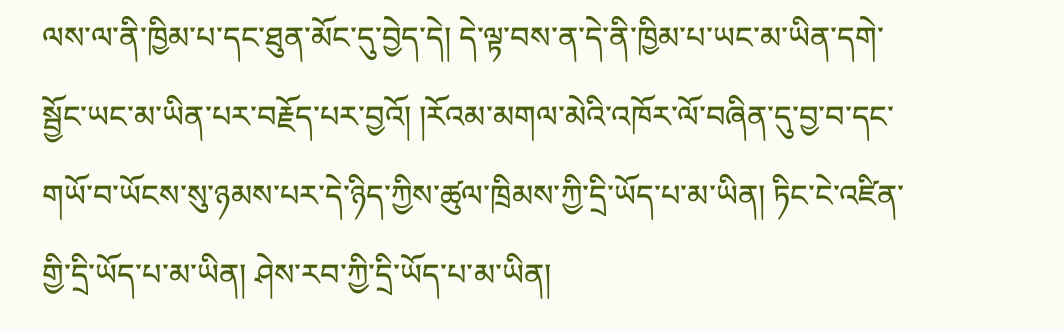ལས་ལ་ནི་ཁྱིམ་པ་དང་ཐུན་མོང་དུ་བྱེད་དེ། དེ་ལྟ་བས་ན་དེ་ནི་ཁྱིམ་པ་ཡང་མ་ཡིན་དགེ་སྦྱོང་ཡང་མ་ཡིན་པར་བརྗོད་པར་བྱའོ། །རོའམ་མགལ་མེའི་འཁོར་ལོ་བཞིན་དུ་བྱ་བ་དང་གཡོ་བ་ཡོངས་སུ་ཉམས་པར་དེ་ཉིད་ཀྱིས་ཚུལ་ཁྲིམས་ཀྱི་དྲི་ཡོད་པ་མ་ཡིན། ཏིང་ངེ་འཛིན་གྱི་དྲི་ཡོད་པ་མ་ཡིན། ཤེས་རབ་ཀྱི་དྲི་ཡོད་པ་མ་ཡིན།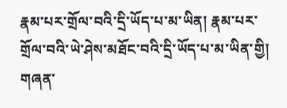རྣམ་པར་གྲོལ་བའི་དྲི་ཡོད་པ་མ་ཡིན། རྣམ་པར་གྲོལ་བའི་ཡེ་ཤེས་མཐོང་བའི་དྲི་ཡོད་པ་མ་ཡིན་གྱི། གཞན་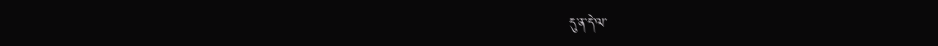དུ་ན་དེ་ལ་